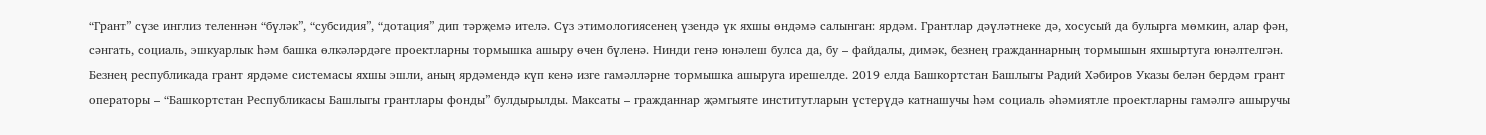“Грант” сүзе инглиз теленнән “бүләк”, “субсидия”, “дотация” дип тәрҗемә ителә. Сүз этимологиясенең үзендә үк яхшы өндәмә салынган: ярдәм. Грантлар дәүләтнеке дә, хосусый да булырга мөмкин, алар фән, сәнгать, социаль, эшкуарлык һәм башка өлкәләрдәге проектларны тормышка ашыру өчен бүленә. Нинди генә юнәлеш булса да, бу – файдалы, димәк, безнең гражданнарның тормышын яхшыртуга юнәлтелгән.
Безнең республикада грант ярдәме системасы яхшы эшли, аның ярдәмендә күп кенә изге гамәлләрне тормышка ашыруга ирешелде. 2019 елда Башкортстан Башлыгы Радий Хәбиров Указы белән бердәм грант операторы – “Башкортстан Республикасы Башлыгы грантлары фонды” булдырылды. Максаты – гражданнар җәмгыяте институтларын үстерүдә катнашучы һәм социаль әһәмиятле проектларны гамәлгә ашыручы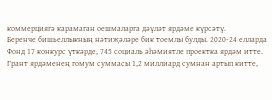коммерциягә карамаган оешмаларга дәүләт ярдәме күрсәтү.
Беренче бишьеллыкның нәтиҗәләре бик тоемлы булды. 2020-24 елларда Фонд 17 конкурс үткәрде, 745 социаль әһәмиятле проектка ярдәм итте. Грант ярдәменең гомум суммасы 1,2 миллиард сумнан артып китте,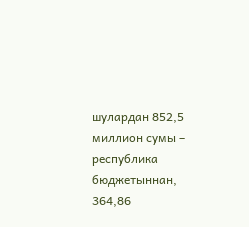шулардан 852,5 миллион сумы – республика бюджетыннан, 364,86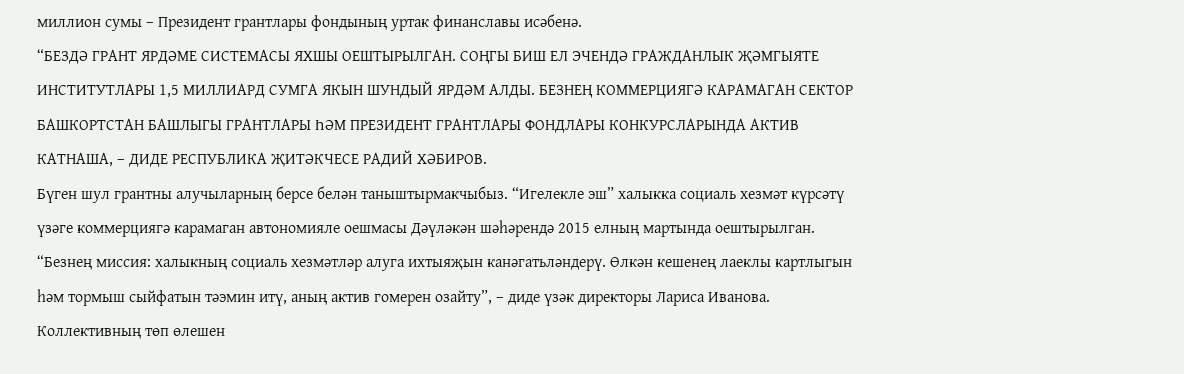миллион сумы – Президент грантлары фондының уртак финанславы исәбенә.
“БЕЗДӘ ГРАНТ ЯРДӘМЕ СИСТЕМАСЫ ЯХШЫ ОЕШТЫРЫЛГАН. СОҢГЫ БИШ ЕЛ ЭЧЕНДӘ ГРАЖДАНЛЫК ҖӘМГЫЯТЕ ИНСТИТУТЛАРЫ 1,5 МИЛЛИАРД СУМГА ЯКЫН ШУНДЫЙ ЯРДӘМ АЛДЫ. БЕЗНЕҢ КОММЕРЦИЯГӘ КАРАМАГАН СЕКТОР БАШКОРТСТАН БАШЛЫГЫ ГРАНТЛАРЫ ҺӘМ ПРЕЗИДЕНТ ГРАНТЛАРЫ ФОНДЛАРЫ КОНКУРСЛАРЫНДА АКТИВ КАТНАША, – ДИДЕ РЕСПУБЛИКА ҖИТӘКЧЕСЕ РАДИЙ ХӘБИРОВ.
Бүген шул грантны алучыларның берсе белән таныштырмакчыбыз. “Игелекле эш” халыкка социаль хезмәт күрсәтү үзәге коммерциягә карамаган автономияле оешмасы Дәүләкән шәһәрендә 2015 елның мартында оештырылган. “Безнең миссия: халыкның социаль хезмәтләр алуга ихтыяҗын канәгатьләндерү. Өлкән кешенең лаеклы картлыгын һәм тормыш сыйфатын тәэмин итү, аның актив гомерен озайту”, – диде үзәк директоры Лариса Иванова.
Коллективның төп өлешен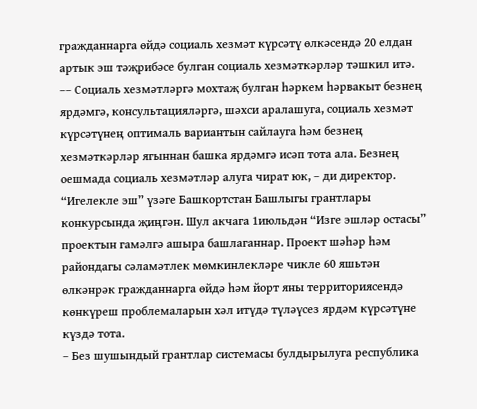гражданнарга өйдә социаль хезмәт күрсәтү өлкәсендә 20 елдан артык эш тәҗрибәсе булган социаль хезмәткәрләр тәшкил итә.
–– Социаль хезмәтләргә мохтаҗ булган һәркем һәрвакыт безнең ярдәмгә, консультацияләргә, шәхси аралашуга, социаль хезмәт күрсәтүнең оптималь вариантын сайлауга һәм безнең хезмәткәрләр ягыннан башка ярдәмгә исәп тота ала. Безнең оешмада социаль хезмәтләр алуга чират юк, – ди директор.
“Игелекле эш” үзәге Башкортстан Башлыгы грантлары конкурсында җиңгән. Шул акчага 1июльдән “Изге эшләр остасы” проектын гамәлгә ашыра башлаганнар. Проект шәһәр һәм райондагы сәламәтлек мөмкинлекләре чикле 60 яшьтән өлкәнрәк гражданнарга өйдә һәм йорт яны территориясендә көнкүреш проблемаларын хәл итүдә түләүсез ярдәм күрсәтүне күздә тота.
– Без шушындый грантлар системасы булдырылуга республика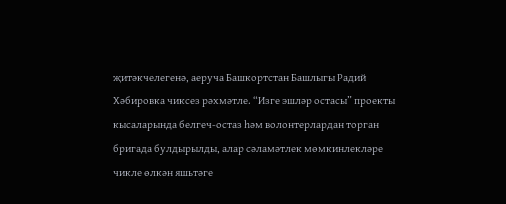җитәкчелегенә, аеруча Башкортстан Башлыгы Радий Хәбировка чиксез рәхмәтле. “Изге эшләр остасы” проекты кысаларында белгеч-остаз һәм волонтерлардан торган бригада булдырылды, алар сәламәтлек мөмкинлекләре чикле өлкән яшьтәге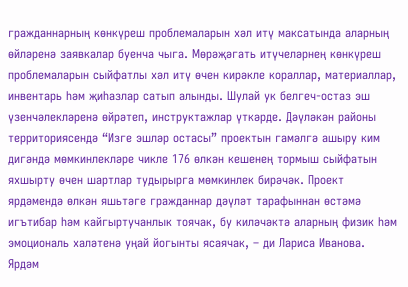гражданнарның көнкүреш проблемаларын хәл итү максатында аларның өйләренә заявкалар буенча чыга. Мөрәҗәгать итүчеләрнең көнкүреш проблемаларын сыйфатлы хәл итү өчен кирәкле кораллар, материаллар, инвентарь һәм җиһазлар сатып алынды. Шулай ук белгеч-остаз эш үзенчәлекләренә өйрәтеп, инструктажлар үткәрде. Дәүләкән районы территориясендә “Изге эшләр остасы” проектын гамәлгә ашыру ким дигәндә мөмкинлекләре чикле 176 өлкән кешенең тормыш сыйфатын яхшырту өчен шартлар тудырырга мөмкинлек бирәчәк. Проект ярдәмендә өлкән яшьтәге гражданнар дәүләт тарафыннан өстәмә игътибар һәм кайгыртучанлык тоячак, бу киләчәктә аларның физик һәм эмоциональ халәтенә уңай йогынты ясаячак, – ди Лариса Иванова.
Ярдәм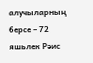алучыларның берсе – 72 яшьлек Рәис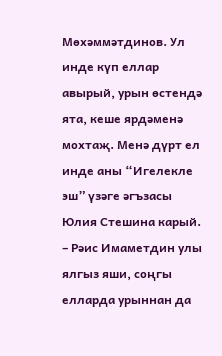Мөхәммәтдинов. Ул инде күп еллар авырый, урын өстендә ята, кеше ярдәменә мохтаҗ. Менә дүрт ел инде аны “Игелекле эш” үзәге әгъзасы Юлия Стешина карый.
– Рәис Имаметдин улы ялгыз яши, соңгы елларда урыннан да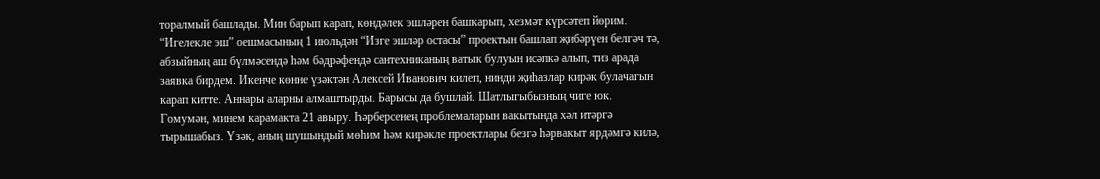торалмый башлады. Мин барып карап, көндәлек эшләрен башкарып, хезмәт күрсәтеп йөрим. “Игелекле эш” оешмасының 1 июльдән “Изге эшләр остасы” проектын башлап җибәрүен белгәч тә, абзыйның аш бүлмәсендә һәм бәдрәфендә сантехниканың ватык булуын исәпкә алып, тиз арада заявка бирдем. Икенче көнне үзәктән Алексей Иванович килеп, нинди җиһазлар кирәк булачагын карап китте. Аннары аларны алмаштырды. Барысы да бушлай. Шатлыгыбызның чиге юк. Гомумән, минем карамакта 21 авыру. Һәрберсенең проблемаларын вакытында хәл итәргә тырышабыз. Үзәк, аның шушындый мөһим һәм кирәкле проектлары безгә һәрвакыт ярдәмгә килә,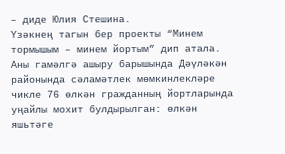– диде Юлия Стешина.
Үзәкнең тагын бер проекты “Минем тормышым – минем йортым” дип атала. Аны гамәлгә ашыру барышында Дәүләкән районында сәламәтлек мөмкинлекләре чикле 76 өлкән гражданның йортларында уңайлы мохит булдырылган: өлкән яшьтәге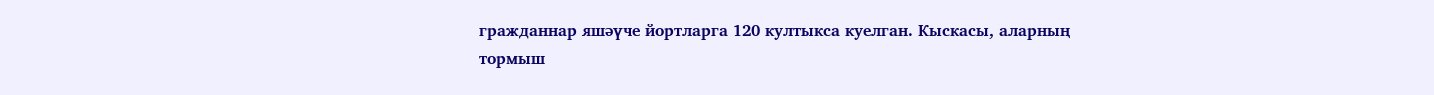гражданнар яшәүче йортларга 120 култыкса куелган. Кыскасы, аларның тормыш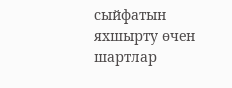сыйфатын яхшырту өчен шартлар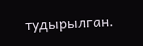тудырылган.